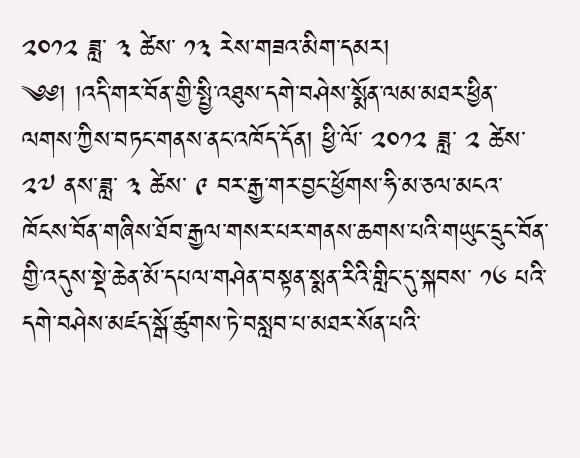༢༠༡༢ ཟླ་ ༣ ཚེས་ ༡༣ རེས་གཟའ་མིག་དམར།
༄༅། །འདི་གར་བོན་གྱི་སྤྱི་འཐུས་དགེ་བཤེས་སྨོན་ལམ་མཐར་ཕྱིན་ལགས་ཀྱིས་བཏང་གནས་ནང་འཁོད་དོན། ཕྱི་ལོ་ ༢༠༡༢ ཟླ་ ༢ ཚེས་ ༢༧ ནས་ཟླ་ ༣ ཚེས་ ༩ བར་རྒྱ་གར་བྱང་ཕྱོགས་ཧི་མ་ཅལ་མངའ་ཁོངས་བོན་གཞིས་ཐོབ་རྒྱལ་གསར་པར་གནས་ཆགས་པའི་གཡུང་དྲུང་བོན་གྱི་འདུས་སྡེ་ཆེན་མོ་དཔལ་གཤེན་བསྟན་སྨན་རིའི་གླིང་དུ་སྐབས་ ༡༦ པའི་དགེ་བཤེས་མཛད་སྒོ་ཚུགས་ཏེ་བསླབ་པ་མཐར་སོན་པའི་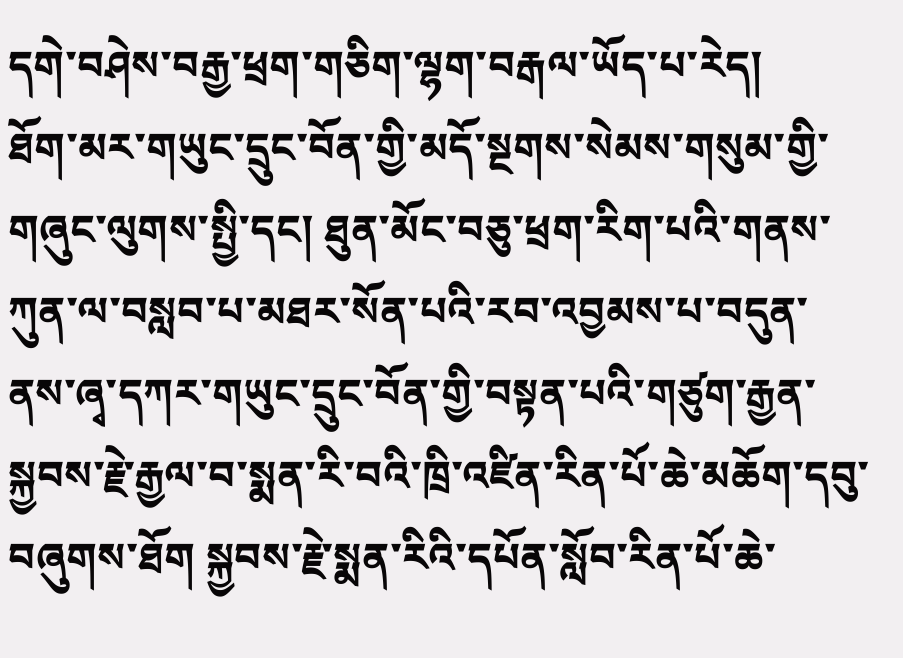དགེ་བཤེས་བརྒྱ་ཕྲག་གཅིག་ལྷག་བརྒལ་ཡོད་པ་རེད།
ཐོག་མར་གཡུང་དྲུང་བོན་གྱི་མདོ་སྔགས་སེམས་གསུམ་གྱི་གཞུང་ལུགས་སྤྱི་དང། ཐུན་མོང་བཅུ་ཕྲག་རིག་པའི་གནས་ཀུན་ལ་བསླབ་པ་མཐར་སོན་པའི་རབ་འབྱམས་པ་བདུན་ནས་ཞྭ་དཀར་གཡུང་དྲུང་བོན་གྱི་བསྟན་པའི་གཙུག་རྒྱན་སྐྱབས་རྗེ་རྒྱལ་བ་སྨན་རི་བའི་ཁྲི་འཛིན་རིན་པོ་ཆེ་མཆོག་དབུ་བཞུགས་ཐོག སྐྱབས་རྗེ་སྨན་རིའི་དཔོན་སློབ་རིན་པོ་ཆེ་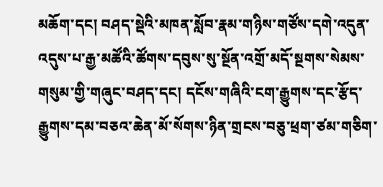མཆོག་དང། བཤད་སྡེའི་མཁན་སློབ་རྣམ་གཉིས་གཙོས་དགེ་འདུན་འདུས་པ་རྒྱ་མཚོའི་ཚོགས་དབུས་སུ་སྔོན་འགྲོ་མདོ་སྔགས་སེམས་གསུམ་གྱི་གཞུང་བཤད་དང། དངོས་གཞིའི་ངག་རྒྱུགས་དང་རྩོད་རྒྱུགས་དམ་བཅའ་ཆེན་མོ་སོགས་ཉིན་གྲངས་བཅུ་ཕྲག་ཙམ་གཅིག་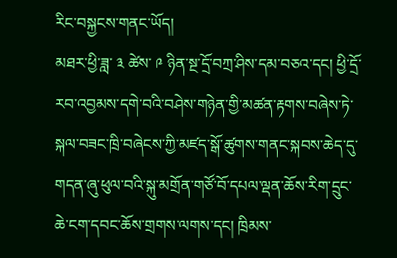རིང་བསྐྱངས་གནང་ཡོད།
མཐར་ཕྱི་ཟླ་ ༣ ཚེས་ ༩ ཉིན་སྔ་དྲོ་བཀྲ་ཤིས་དམ་བཅའ་དང། ཕྱི་དྲོ་རབ་འབྱམས་དགེ་བའི་བཤེས་གཉེན་གྱི་མཚན་རྟགས་བཞེས་ཏེ་སྐལ་བཟང་ཁྲི་བཞེངས་ཀྱི་མཛད་སྒོ་ཚུགས་གནང་སྐབས་ཆེད་དུ་གདན་ཞུ་ཕུལ་བའི་སྐུ་མགྲོན་གཙོ་བོ་དཔལ་ལྡན་ཆོས་རིག་དྲུང་ཆེ་ངག་དབང་ཆོས་གྲགས་ལགས་དང། ཁྲིམས་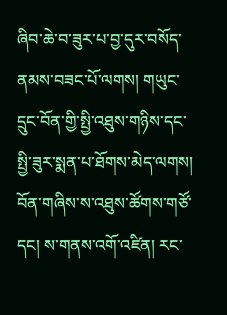ཞིབ་ཆེ་བ་ཟུར་པ་བྱ་དུར་བསོད་ནམས་བཟང་པོ་ལགས། གཡུང་དྲུང་བོན་གྱི་སྤྱི་འཐུས་གཉིས་དང་སྤྱི་ཟུར་སྨན་པ་ཐོགས་མེད་ལགས། བོན་གཞིས་ས་འཐུས་ཚོགས་གཙོ་དང། ས་གནས་འགོ་འཛིན། རང་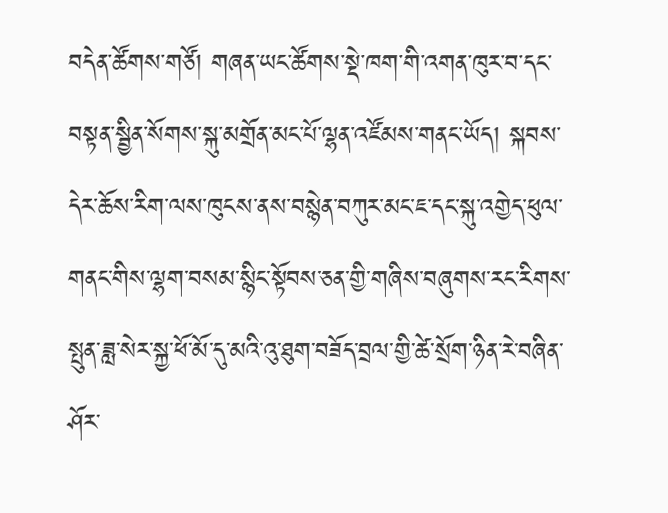བདེན་ཚོགས་གཙོ། གཞན་ཡང་ཚོགས་སྡེ་ཁག་གི་འགན་ཁུར་བ་དང་བསྟན་སྦྱིན་སོགས་སྐུ་མགྲོན་མང་པོ་ལྷན་འཛོམས་གནང་ཡོད། སྐབས་དེར་ཆོས་རིག་ལས་ཁུངས་ནས་བསྙེན་བཀུར་མང་ཇ་དང་སྐུ་འགྱེད་ཕུལ་གནང་གིས་ལྷག་བསམ་སྙིང་སྟོབས་ཅན་གྱི་གཞིས་བཞུགས་རང་རིགས་སྤུན་ཟླ་སེར་སྐྱ་ཕོ་མོ་དུ་མའི་འུ་ཐུག་བཟོད་བྲལ་གྱི་ཚེ་སྲོག་ཉིན་རེ་བཞིན་ཤོར་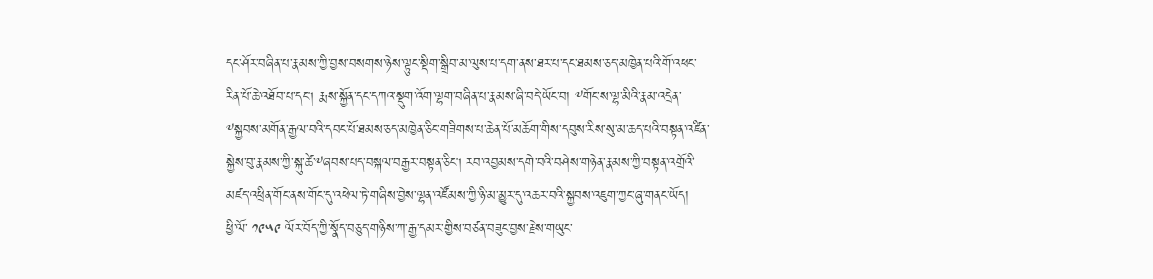དང་ཤོར་བཞིན་པ་རྣམས་ཀྱི་བྱས་བསགས་ཉེས་ལྟུང་སྡིག་སྒྲིབ་མ་ལུས་པ་དག་ནས་ཐར་པ་དང་ཐམས་ཅད་མཁྱེན་པའི་གོ་འཕང་རིན་པོ་ཆེ་འཐོབ་པ་དང། རྨས་སྐྱོན་དང་དཀའ་སྡུག་འོག་ལྷག་བཞིན་པ་རྣམས་ཞི་བདེ་ཡོང་བ། ༸གོང་ས་ལྷ་མིའི་རྣམ་འདྲེན་༸སྐྱབས་མགོན་རྒྱལ་བའི་དབང་པོ་ཐམས་ཅད་མཁྱེན་ཅིང་གཟིགས་པ་ཆེན་པོ་མཆོག་གིས་དབུས་རིས་སུ་མ་ཆད་པའི་བསྟན་འཛིན་སྐྱེས་བུ་རྣམས་ཀྱི་སྐུ་ཚེ་༸ཞབས་པད་བསྐལ་བརྒྱར་བསྟན་ཅིང། རབ་འབྱམས་དགེ་བའི་བཤེས་གཉེན་རྣམས་ཀྱི་བསྟན་འགྲོའི་མཛད་འཕྲིན་གོང་ནས་གོང་དུ་འཕེལ་ཏེ་གཞིས་བྱེས་ལྷན་འཛོམས་ཀྱི་ཉི་མ་མྱུར་དུ་འཆར་བའི་སྐྱབས་འཇུག་ཀྱང་ཞུ་གནང་ཡོད།
ཕྱི་ལོ་ ༡༩༥༩ ལོར་བོད་ཀྱི་སྣོད་བཅུད་གཉིས་ཀ་རྒྱ་དམར་གྱིས་བཙན་བཟུང་བྱས་རྗེས་གཡུང་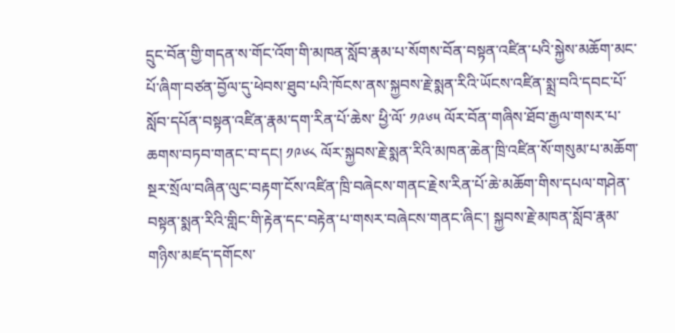དྲུང་བོན་གྱི་གདན་ས་གོང་འོག་གི་མཁན་སློབ་རྣམ་པ་སོགས་བོན་བསྟན་འཛིན་པའི་སྐྱེས་མཆོག་མང་པོ་ཞིག་བཙན་བྱོལ་དུ་ཕེབས་ཐུབ་པའི་ཁོངས་ནས་སྐྱབས་རྗེ་སྨན་རིའི་ཡོངས་འཛིན་སྨྲ་བའི་དབང་པོ་སློབ་དཔོན་བསྟན་འཛིན་རྣམ་དག་རིན་པོ་ཆེས་ ཕྱི་ལོ་ ༡༩༦༥ ལོར་བོན་གཞིས་ཐོབ་རྒྱལ་གསར་པ་ཆགས་བཏབ་གནང་བ་དང། ༡༩༦༨ ལོར་སྐྱབས་རྗེ་སྨན་རིའི་མཁན་ཆེན་ཁྲི་འཛིན་སོ་གསུམ་པ་མཆོག་སྔར་སྲོལ་བཞིན་ལུང་བརྟག་ངོས་འཛིན་ཁྲི་བཞེངས་གནང་རྗེས་རིན་པོ་ཆེ་མཆོག་གིས་དཔལ་གཤེན་བསྟན་སྨན་རིའི་གླིང་གི་རྟེན་དང་བརྟེན་པ་གསར་བཞེངས་གནང་ཞིང་། སྐྱབས་རྗེ་མཁན་སློབ་རྣམ་གཉིས་མཛད་དགོངས་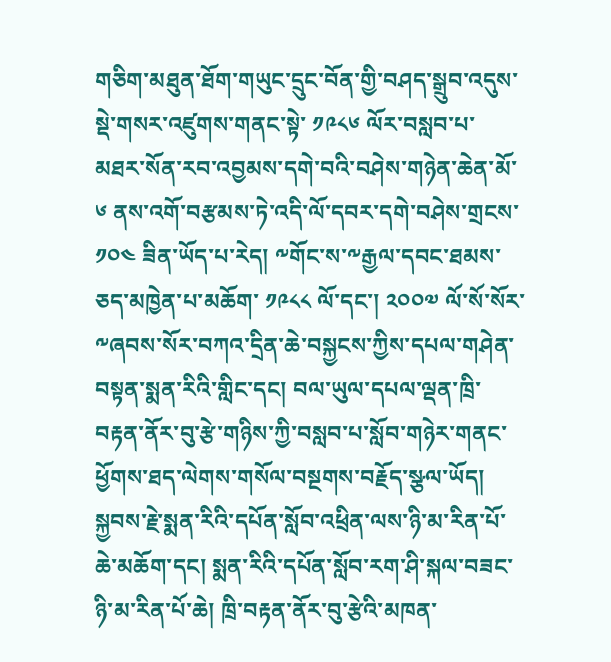གཅིག་མཐུན་ཐོག་གཡུང་དྲུང་བོན་གྱི་བཤད་སྒྲུབ་འདུས་སྡེ་གསར་འཛུགས་གནང་སྟེ་ ༡༩༨༦ ལོར་བསླབ་པ་མཐར་སོན་རབ་འབྱམས་དགེ་བའི་བཤེས་གཉེན་ཆེན་མོ་ ༦ ནས་འགོ་བརྩམས་ཏེ་འདི་ལོ་དབར་དགེ་བཤེས་གྲངས་ ༡༠༤ ཟིན་ཡོད་པ་རེད། ༸གོང་ས་༸རྒྱལ་དབང་ཐམས་ཅད་མཁྱེན་པ་མཆོག་ ༡༩༨༨ ལོ་དང་། ༢༠༠༧ ལོ་སོ་སོར་༸ཞབས་སོར་བཀའ་དྲིན་ཆེ་བསྐྱངས་ཀྱིས་དཔལ་གཤེན་བསྟན་སྨན་རིའི་གླིང་དང། བལ་ཡུལ་དཔལ་ལྡན་ཁྲི་བརྟན་ནོར་བུ་རྩེ་གཉིས་ཀྱི་བསླབ་པ་སློབ་གཉེར་གནང་ཕྱོགས་ཐད་ལེགས་གསོལ་བསྔགས་བརྗོད་སྩལ་ཡོད།
སྐྱབས་རྗེ་སྨན་རིའི་དཔོན་སློབ་འཕྲིན་ལས་ཉི་མ་རིན་པོ་ཆེ་མཆོག་དང། སྨན་རིའི་དཔོན་སློབ་རག་ཤི་སྐལ་བཟང་ཉི་མ་རིན་པོ་ཆེ། ཁྲི་བརྟན་ནོར་བུ་རྩེའི་མཁན་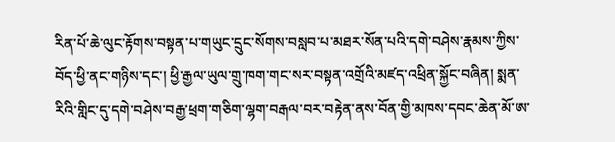རིན་པོ་ཆེ་ལུང་རྟོགས་བསྟན་པ་གཡུང་དྲུང་སོགས་བསླབ་པ་མཐར་སོན་པའི་དགེ་བཤེས་རྣམས་ཀྱིས་བོད་ཕྱི་ནང་གཉིས་དང་། ཕྱི་རྒྱལ་ཡུལ་གྲུ་ཁག་གང་སར་བསྟན་འགྲོའི་མཛད་འཕྲིན་སྐྱོང་བཞིན། སྨན་རིའི་གླིང་དུ་དགེ་བཤེས་བརྒྱ་ཕྲག་གཅིག་ལྷག་བརྒལ་བར་བརྟེན་ནས་བོན་གྱི་མཁས་དབང་ཆེན་མོ་ཨ་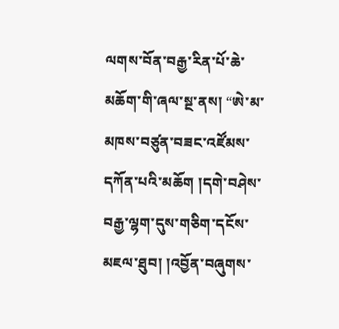ལགས་བོན་བརྒྱ་རིན་པོ་ཆེ་མཆོག་གི་ཞལ་སྔ་ནས། “ཨེ་མ་མཁས་བཙུན་བཟང་འཛོམས་དཀོན་པའི་མཆོག །དགེ་བཤེས་བརྒྱ་ལྷག་དུས་གཅིག་དངོས་མཇལ་ཐུབ། །འབྱོན་བཞུགས་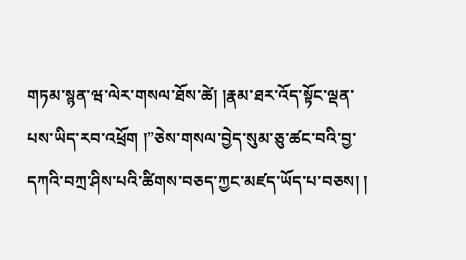གཏམ་སྙན་ཝ་ལེར་གསལ་ཐོས་ཚེ། །རྣམ་ཐར་འོད་སྟོང་ལྡན་པས་ཡིད་རབ་འཕྲོག །”ཅེས་གསལ་བྱེད་སུམ་ཅུ་ཚང་བའི་བྱ་དཀའི་བཀྲ་ཤིས་པའི་ཚིགས་བཅད་ཀྱང་མཛད་ཡོད་པ་བཅས། །